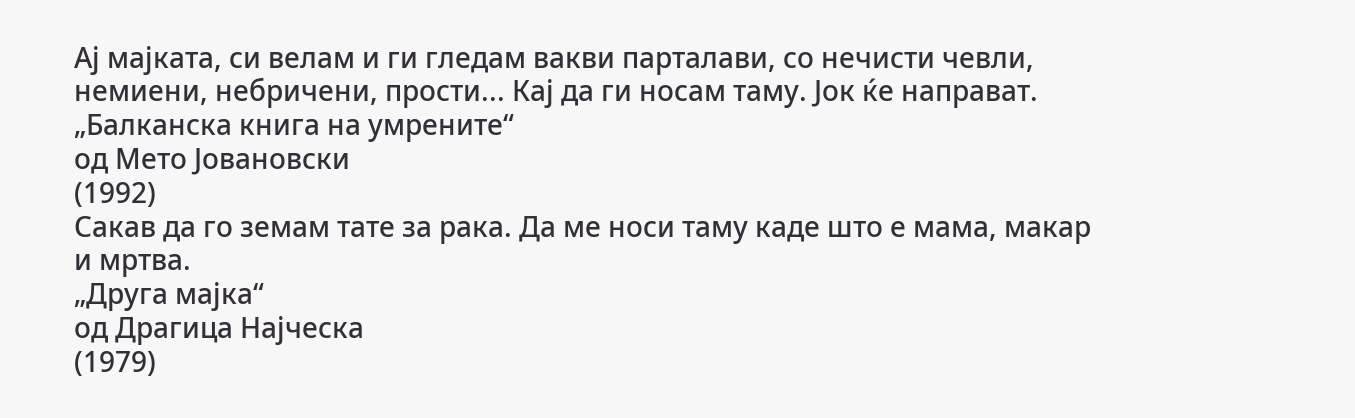Ај мајката, си велам и ги гледам вакви парталави, со нечисти чевли, немиени, небричени, прости... Кај да ги носам таму. Јок ќе направат.
„Балканска книга на умрените“
од Мето Јовановски
(1992)
Сакав да го земам тате за рака. Да ме носи таму каде што е мама, макар и мртва.
„Друга мајка“
од Драгица Најческа
(1979)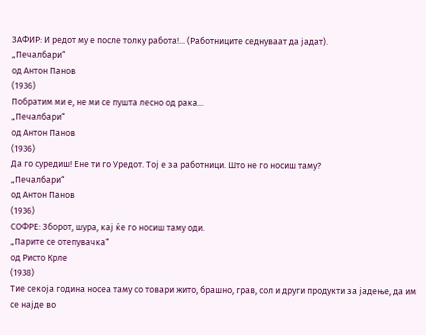ЗАФИР: И редот му е после толку работа!... (Работниците седнуваат да јадат).
„Печалбари“
од Антон Панов
(1936)
Побратим ми е, не ми се пушта лесно од рака...
„Печалбари“
од Антон Панов
(1936)
Да го суредиш! Ене ти го Уредот. Тој е за работници. Што не го носиш таму?
„Печалбари“
од Антон Панов
(1936)
СОФРЕ: Зборот, шура, кај ќе го носиш таму оди.
„Парите се отепувачка“
од Ристо Крле
(1938)
Тие секоја година носеа таму со товари жито, брашно, грав, сол и други продукти за јадење, да им се најде во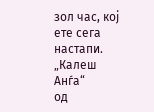зол час, кој ете сега настапи.
„Калеш Анѓа“
од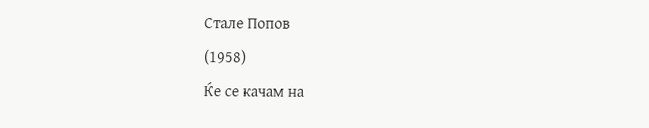Стале Попов
(1958)
Ќе се качам на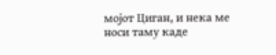мојот Циган, и нека ме носи таму каде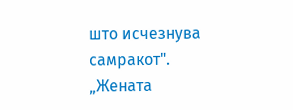што исчезнува самракот".
„Жената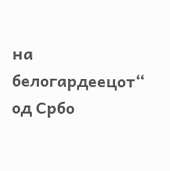на белогардеецот“
од Србо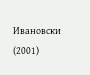Ивановски
(2001)